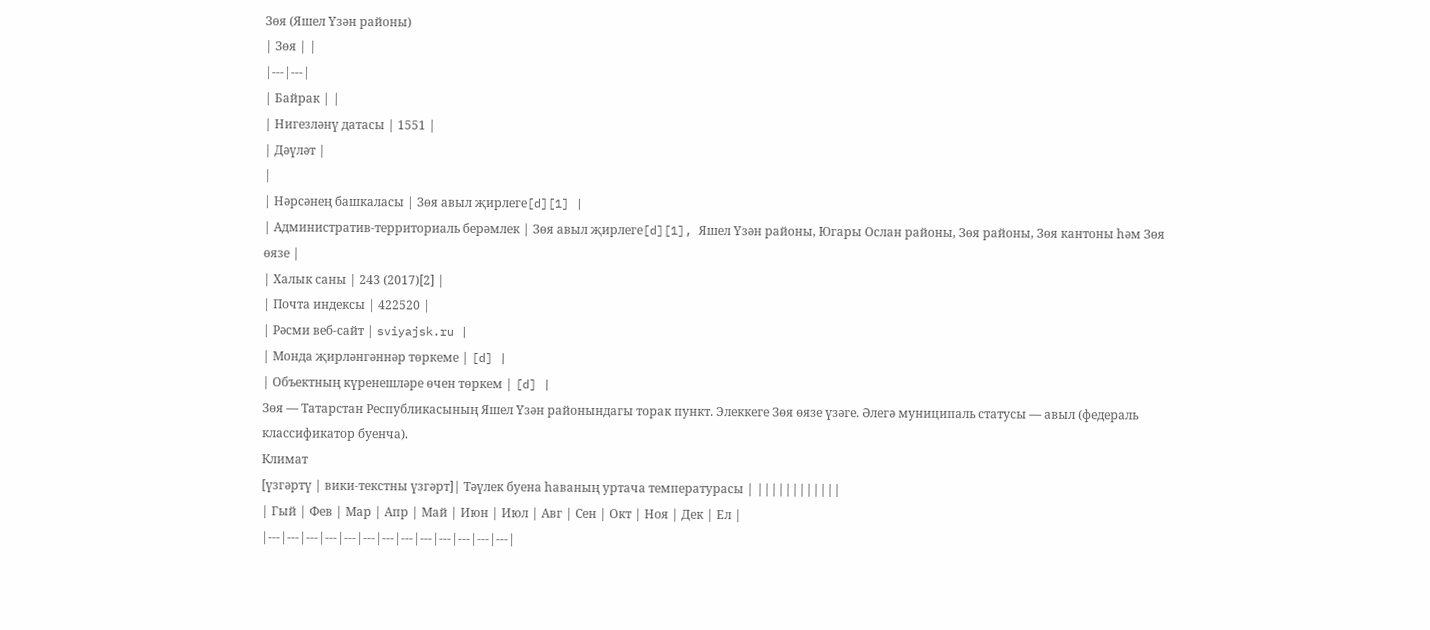Зөя (Яшел Үзән районы)
| Зөя | |
|---|---|
| Байрак | |
| Нигезләнү датасы | 1551 |
| Дәүләт |
|
| Нәрсәнең башкаласы | Зөя авыл җирлеге[d][1] |
| Административ-территориаль берәмлек | Зөя авыл җирлеге[d][1], Яшел Үзән районы, Югары Ослан районы, Зөя районы, Зөя кантоны һәм Зөя өязе |
| Халык саны | 243 (2017)[2] |
| Почта индексы | 422520 |
| Рәсми веб-сайт | sviyajsk.ru |
| Монда җирләнгәннәр төркеме | [d] |
| Объектның күренешләре өчен төркем | [d] |
Зөя — Татарстан Республикасының Яшел Үзән районындагы торак пункт. Элеккеге Зөя өязе үзәге. Әлегә муниципаль статусы — авыл (федераль классификатор буенча).
Климат
[үзгәртү | вики-текстны үзгәрт]| Тәүлек буена һаваның уртача температурасы | ||||||||||||
| Гый | Фев | Мар | Апр | Май | Июн | Июл | Авг | Сен | Окт | Ноя | Дек | Ел |
|---|---|---|---|---|---|---|---|---|---|---|---|---|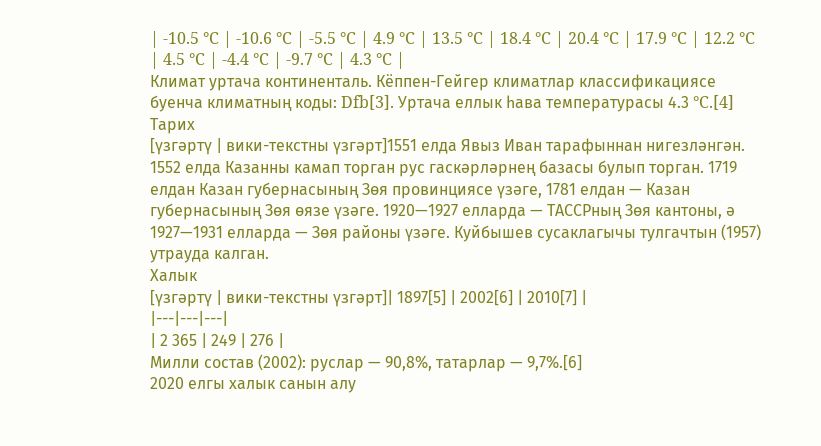| -10.5 °C | -10.6 °C | -5.5 °C | 4.9 °C | 13.5 °C | 18.4 °C | 20.4 °C | 17.9 °C | 12.2 °C | 4.5 °C | -4.4 °C | -9.7 °C | 4.3 °C |
Климат уртача континенталь. Кёппен-Гейгер климатлар классификациясе буенча климатның коды: Dfb[3]. Уртача еллык һава температурасы 4.3 °C.[4]
Тарих
[үзгәртү | вики-текстны үзгәрт]1551 елда Явыз Иван тарафыннан нигезләнгән. 1552 елда Казанны камап торган рус гаскәрләрнең базасы булып торган. 1719 елдан Казан губернасының Зөя провинциясе үзәге, 1781 елдан — Казан губернасының Зөя өязе үзәге. 1920—1927 елларда — ТАССРның Зөя кантоны, ә 1927—1931 елларда — Зөя районы үзәге. Куйбышев сусаклагычы тулгачтын (1957) утрауда калган.
Халык
[үзгәртү | вики-текстны үзгәрт]| 1897[5] | 2002[6] | 2010[7] |
|---|---|---|
| 2 365 | 249 | 276 |
Милли состав (2002): руслар — 90,8%, татарлар — 9,7%.[6]
2020 елгы халык санын алу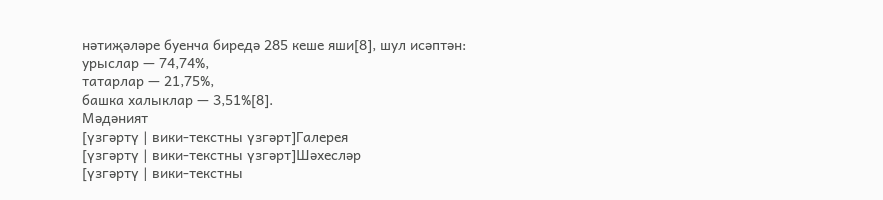нәтиҗәләре буенча биредә 285 кеше яши[8], шул исәптән:
урыслар — 74,74%,
татарлар — 21,75%,
башка халыклар — 3,51%[8].
Мәдәният
[үзгәртү | вики-текстны үзгәрт]Галерея
[үзгәртү | вики-текстны үзгәрт]Шәхесләр
[үзгәртү | вики-текстны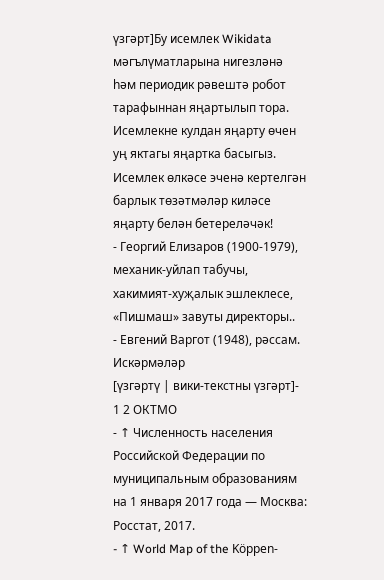үзгәрт]Бу исемлек Wikidata мәгълүматларына нигезләнә һәм периодик рәвештә робот тарафыннан яңартылып тора. Исемлекне кулдан яңарту өчен уң яктагы яңартка басыгыз.
Исемлек өлкәсе эченә кертелгән барлык төзәтмәләр киләсе яңарту белән бетереләчәк!
- Георгий Елизаров (1900-1979), механик-уйлап табучы, хакимият-хуҗалык эшлеклесе, «Пишмаш» завуты директоры..
- Евгений Варгот (1948), рәссам.
Искәрмәләр
[үзгәртү | вики-текстны үзгәрт]- 1 2 ОКТМО
- ↑ Численность населения Российской Федерации по муниципальным образованиям на 1 января 2017 года — Москва: Росстат, 2017.
- ↑ World Map of the Köppen-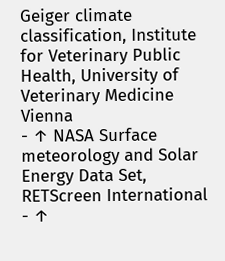Geiger climate classification, Institute for Veterinary Public Health, University of Veterinary Medicine Vienna
- ↑ NASA Surface meteorology and Solar Energy Data Set, RETScreen International
- ↑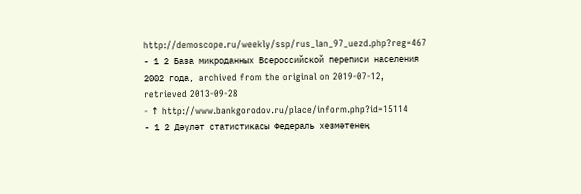http://demoscope.ru/weekly/ssp/rus_lan_97_uezd.php?reg=467
- 1 2 База микроданных Всероссийской переписи населения 2002 года, archived from the original on 2019-07-12, retrieved 2013-09-28
- ↑ http://www.bankgorodov.ru/place/inform.php?id=15114
- 1 2 Дәүләт статистикасы Федераль хезмәтенең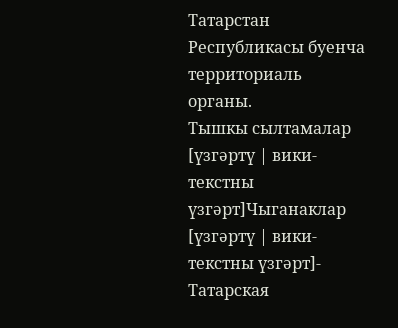Татарстан Республикасы буенча территориаль органы.
Тышкы сылтамалар
[үзгәртү | вики-текстны үзгәрт]Чыганаклар
[үзгәртү | вики-текстны үзгәрт]- Татарская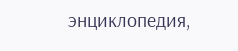энциклопедия,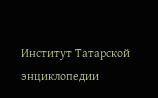Институт Татарской энциклопедии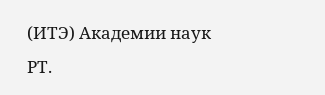(ИТЭ) Академии наук РТ.